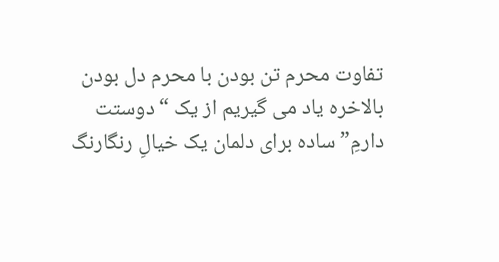تفاوت محرم تن بودن با محرم دل بودن
بالاخره یاد می گیریم از یک “دوستت دارمِ” ساده برای دلمان یک خیالِ رنگارنگ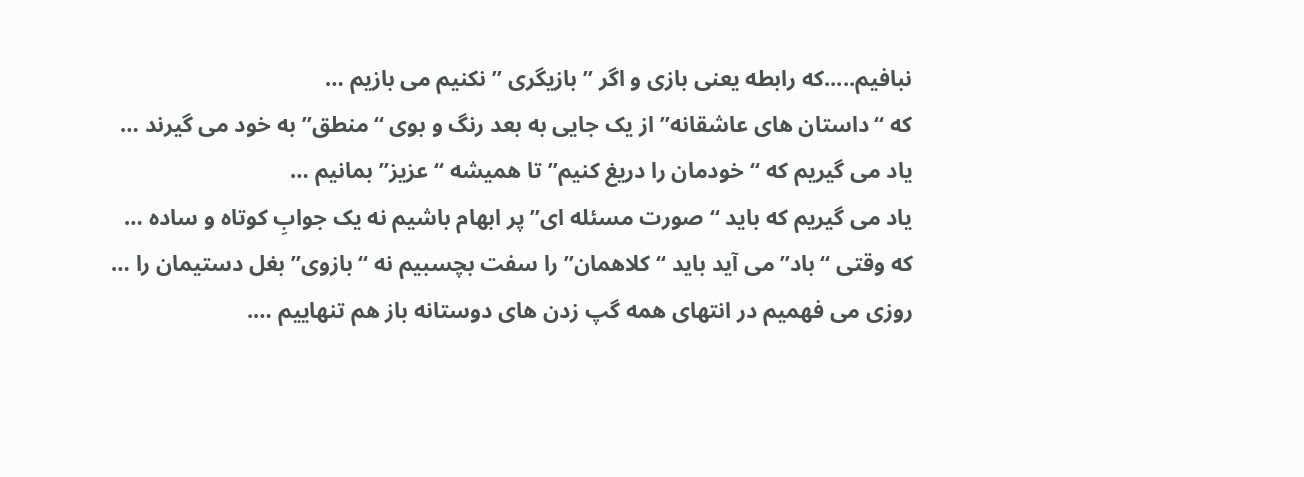نبافیم.....که رابطه یعنی بازی و اگر ” بازیگری ” نکنیم می بازیم …
که “داستان های عاشقانه” از یک جایی به بعد رنگ و بوی “منطق” به خود می گیرند …
یاد می گیریم که “خودمان را دریغ کنیم” تا همیشه “عزیز” بمانیم …
یاد می گیریم که باید “صورت مسئله ای” پر ابهام باشیم نه یک جوابِ کوتاه و ساده …
که وقتی “باد” می آید باید “کلاهمان” را سفت بچسبیم نه “بازوی” بغل دستیمان را …
روزی می فهمیم در انتهای همه گپ زدن های دوستانه باز هم تنهاییم ….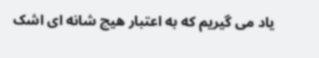یاد می گیریم که به اعتبار هیچ شانه ای اشک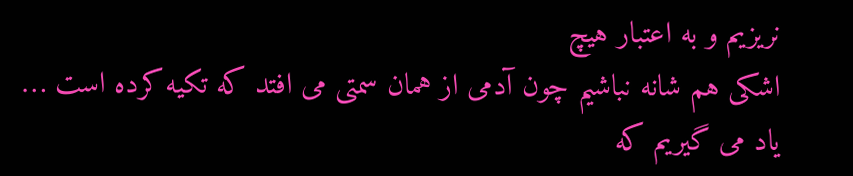نریزیم و به اعتبار هیچ
اشکی هم شانه نباشیم چون آدمی از همان سمتی می افتد که تکیه کرده است …
یاد می گیریم که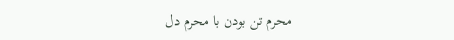محرم تن بودن با محرم دل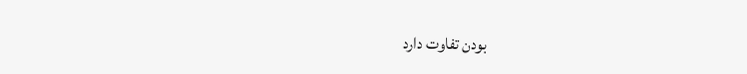بودن تفاوت دارد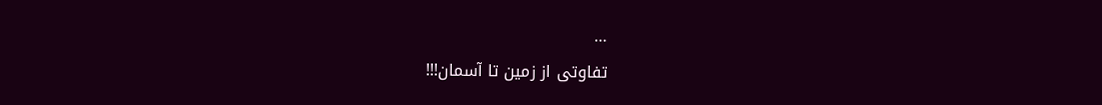…
تفاوتی از زمین تا آسمان!!!